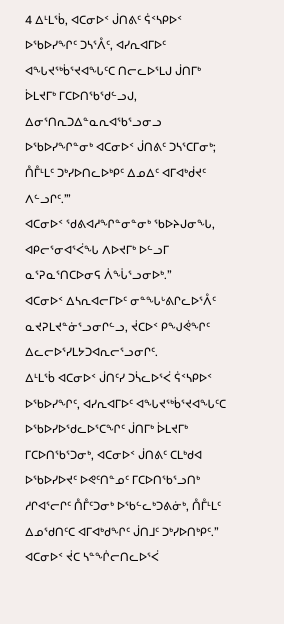4 ᐃᒻᒪᖄ, ᐊᑕᓂᐅᑉ ᒎᑎᕕᑦ ᕌᑉᓴᑭᐅᑉ ᐅᖃᐅᓯᖏᑦ ᑐᓴᕐᐰᑦ, ᐊᓯᕆᐊᒥᐅᑦ ᐊᖓᔪᖅᑳᕐᔪᐊᖓᑦᑕ ᑎᓕᓚᐅᕐᒪᒍ ᒎᑎᒥᒃ ᐆᒪᔪᒥᒃ ᒥᑕᐅᑎᖃᖁᓪᓗᒍ, ᐃᓂᕐᑎᕆᑐᐃᓐᓇᕆᐊᖃᕐᓗᓂᓗ ᐅᖃᐅᓯᖏᓐᓂᒃ ᐊᑕᓂᐅᑉ ᒎᑎᕕᑦ ᑐᓴᕐᑕᒥᓂᒃ; ᑍᒤᒻᒪᑦ ᑐᒃᓯᐅᑎᓚᐅᒃᑭᑦ ᐃᓄᐃᑦ ᐊᒥᐊᒃᑰᔪᑦ ᐱᓪᓗᒋᑦ.’”
ᐊᑕᓂᐅᑉ ᖁᕕᐊᓱᖏᓐᓂᓐᓂᒃ ᖃᐅᔨᒍᓂᖓ, ᐊᑭᓕᕐᓂᐊᕐᐹᖓ ᐱᐅᔪᒥᒃ ᐅᓪᓗᒥ ᓇᕐᕈᓇᕐᑎᑕᐅᓂᕋ ᐲᖔᕐᓗᓂᐅᒃ.”
ᐊᑕᓂᐅᑉ ᐃᓴᕆᐊᓕᒥᐅᑦ ᓂᓐᖓᒡᕕᒋᓚᐅᕐᐰᑦ ᓇᔪᕈᒪᔪᓐᓃᕐᓗᓂᒋᓪᓗ, ᔫᑕᐅᑉ ᑭᖑᕚᖏᑦ ᐃᓚᓕᐅᕐᓯᒪᔭᑐᐊᕆᓕᕐᓗᓂᒋᑦ.
ᐃᒻᒪᖄ ᐊᑕᓂᐅᑉ ᒎᑎᑦᓯ ᑐᓵᓚᐅᕐᐹ ᕌᑉᓴᑭᐅᑉ ᐅᖃᐅᓯᖏᑦ, ᐊᓯᕆᐊᒥᐅᑦ ᐊᖓᔪᖅᑳᕐᔪᐊᖓᑦᑕ ᐅᖃᐅᓯᐅᖁᓚᐅᕐᑕᖏᑦ ᒎᑎᒥᒃ ᐆᒪᔪᒥᒃ ᒥᑕᐅᑎᖃᕐᑐᓂᒃ, ᐊᑕᓂᐅᑉ ᒎᑎᕕᑦ ᑕᒪᒃᑯᐊ ᐅᖃᐅᓯᐅᔪᑦ ᐅᕙᑦᑎᓐᓄᑦ ᒥᑕᐅᑎᖃᕐᓗᑎᒃ ᓱᒋᐊᕐᓕᒋᑦ ᑍᒤᑦᑐᓂᒃ ᐅᖃᓪᓚᒃᑐᕕᓃᒃ, ᑍᒤᒻᒪᑦ ᐃᓄᖁᑎᑦᑕ ᐊᒥᐊᒃᑯᖏᑦ ᒎᑎᒧᑦ ᑐᒃᓯᐅᑎᒃᑭᑦ.”
ᐊᑕᓂᐅᑉ ᔫᑕ ᓴᓐᖐᓕᑎᓚᐅᕐᐹ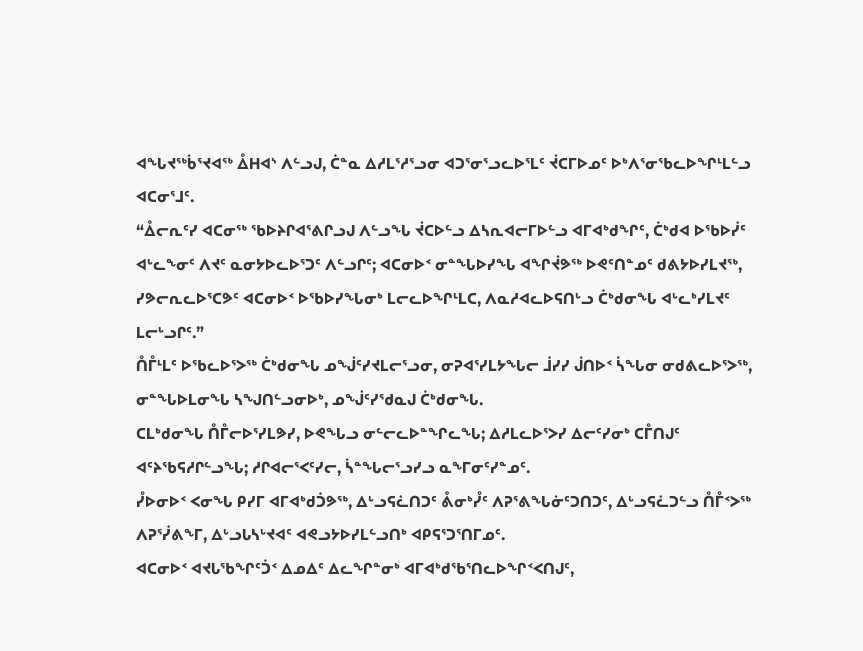ᐊᖓᔪᖅᑳᕐᔪᐊᖅ ᐂᕼᐊᔅ ᐱᓪᓗᒍ, ᑖᓐᓇ ᐃᓱᒪᕐᓱᕐᓗᓂ ᐊᑐᕐᓂᕐᓗᓚᐅᕐᒪᑦ ᔫᑕᒥᐅᓄᑦ ᐅᒃᐱᕐᓂᖃᓚᐅᖏᒻᒪᓪᓗ ᐊᑕᓂᕐᒧᑦ.
“ᐂᓕᕆᑦᓯ ᐊᑕᓂᖅ ᖃᐅᔨᒋᐊᕐᕕᒋᓗᒍ ᐱᓪᓗᖓ ᔫᑕᐅᓪᓗ ᐃᓴᕆᐊᓕᒥᐅᓪᓗ ᐊᒥᐊᒃᑯᖏᑦ, ᑖᒃᑯᐊ ᐅᖃᐅᓰᑦ ᐊᒡᓚᖕᓂᑦ ᐱᔪᑦ ᓇᓂᔭᐅᓚᐅᕐᑐᑦ ᐱᓪᓗᒋᑦ; ᐊᑕᓂᐅᑉ ᓂᓐᖓᐅᓯᖓ ᐊᖏᔫᕗᖅ ᐅᕙᑦᑎᓐᓄᑦ ᑯᕕᔭᐅᓯᒪᔪᖅ, ᓯᕗᓕᕆᓚᐅᕐᑕᕗᑦ ᐊᑕᓂᐅᑉ ᐅᖃᐅᓯᖓᓂᒃ ᒪᓕᓚᐅᖏᒻᒪᑕ, ᐱᓇᓱᐊᓚᐅᕋᑎᒡᓗ ᑖᒃᑯᓂᖓ ᐊᒡᓚᒃᓯᒪᔪᑦ ᒪᓕᒡᓗᒋᑦ.”
ᑍᒤᒻᒪᑦ ᐅᖃᓚᐅᕐᐳᖅ ᑖᒃᑯᓂᖓ ᓄᖒᑦᓯᔪᒪᓕᕐᓗᓂ, ᓂᕈᐊᕐᓯᒪᔭᖓᓕ ᒨᓯᓯ ᒎᑎᐅᑉ ᓵᖓᓂ ᓂᑯᕕᓚᐅᕐᐳᖅ, ᓂᓐᖓᐅᒪᓂᖓ ᓴᖑᑎᓪᓗᓂᐅᒃ, ᓄᖒᑦᓯᖁᓇᒍ ᑖᒃᑯᓂᖓ.
ᑕᒪᒃᑯᓂᖓ ᑍᒤᓕᐅᕐᓯᒪᕗᓯ, ᐅᕙᖓᓗ ᓂᓪᓕᓚᐅᓐᖏᓚᖓ; ᐃᓱᒪᓚᐅᕐᐳᓯ ᐃᓕᑦᓯᓂᒃ ᑕᒤᑎᒍᑦ ᐊᑦᔨᖃᕋᓱᒋᓪᓗᖓ; ᓱᒋᐊᓕᕐᐸᑦᓯᓕ, ᓵᓐᖓᓕᕐᓗᓯᓗ ᓇᖕᒥᓂᑦᓯᓐᓄᑦ.
ᓮᐅᓂᐅᑉ ᐸᓂᖓ ᑭᓯᒥ ᐊᒥᐊᒃᑯᑑᕗᖅ, ᐃᒡᓗᕋᓛᑎᑐᑦ ᕔᓂᒃᓮᑦ ᐱᕈᕐᕕᖓᓃᑦᑐᑎᑐᑦ, ᐃᒡᓗᕋᓛᑐᓪᓗ ᑍᒤᑉᐳᖅ ᐱᕈᕐᓰᕕᖕᒥ, ᐃᒡᓗᒐᓴᒡᔪᐊᑦ ᐊᕙᓗᔭᐅᓯᒪᓪᓗᑎᒃ ᐊᑭᕋᕐᑐᕐᑎᒥᓄᑦ.
ᐊᑕᓂᐅᑉ ᐊᔪᒐᖃᖏᑦᑑᑉ ᐃᓄᐃᑦ ᐃᓚᖏᓐᓂᒃ ᐊᒥᐊᒃᑯᖃᕐᑎᓚᐅᖏᑉᐸᑎᒍᑦ,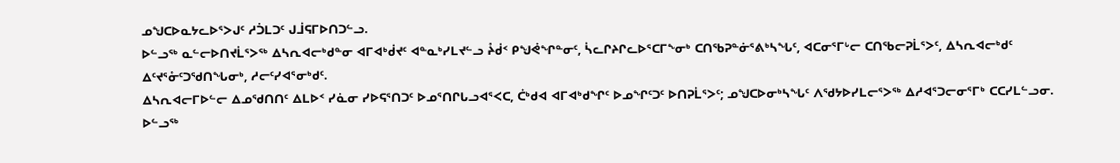ᓄᖑᑕᐅᓇᔭᓚᐅᕐᐳᒍᑦ ᓱᑑᒪᑐᑦ ᒍᒨᕋᒥᐅᑎᑐᓪᓗ.
ᐅᓪᓗᖅ ᓇᓪᓕᐅᑎᔪᒫᕐᐳᖅ ᐃᓴᕆᐊᓕᒃᑯᓐᓂ ᐊᒥᐊᒃᑰᔪᑦ ᐊᓐᓇᒃᓯᒪᔪᓪᓗ ᔧᑰᑉ ᑭᖑᕚᖏᓐᓂᑦ, ᓵᓚᒋᔨᒋᓚᐅᕐᑕᒥᖕᓂᒃ ᑕᑎᖃᕈᓐᓃᕐᕕᒃᓴᖓᑦ, ᐊᑕᓂᕐᒥᒡᓕ ᑕᑎᖃᓕᕈᒫᕐᐳᑦ, ᐃᓴᕆᐊᓕᒃᑯᑦ ᐃᑦᔪᕐᓁᑦᑐᖁᑎᖓᓂᒃ, ᓱᓕᑦᓯᐊᕐᓂᒃᑯᑦ.
ᐃᓴᕆᐊᓕᒥᐅᓪᓕ ᐃᓄᖁᑎᑎᑦ ᐃᒪᐅᑉ ᓯᓈᓂ ᓯᐅᕋᕐᑎᑐᑦ ᐅᓄᕐᑎᒋᒐᓗᐊᕐᐸᑕ, ᑖᒃᑯᐊ ᐊᒥᐊᒃᑯᖏᑦ ᐅᓄᖏᑦᑐᑦ ᐅᑎᕈᒫᕐᐳᑦ; ᓄᖑᑕᐅᓂᒃᓴᖓᑦ ᐱᖁᔭᐅᓯᒪᓕᕐᐳᖅ ᐃᓱᐊᕐᑐᓕᓂᕐᒥᒃ ᑕᑕᓯᒪᓪᓗᓂ.
ᐅᓪᓗᖅ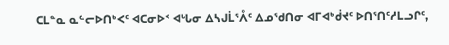ᑕᒪᓐᓇ ᓇᓪᓕᐅᑎᒃᐸᑦ ᐊᑕᓂᐅᑉ ᐊᒡᒐᓂ ᐃᓴᒍᒫᕐᐰᑦ ᐃᓄᖁᑎᓂ ᐊᒥᐊᒃᑰᔪᑦ ᐅᑎᕐᑎᑦᓱᒪᓗᒋᑦ,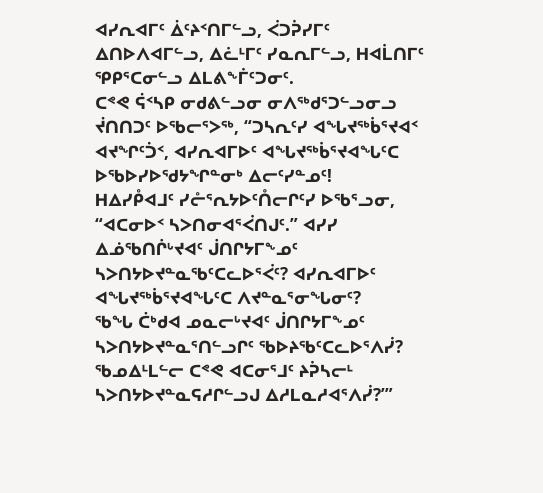ᐊᓯᕆᐊᒥᑦ ᐄᑦᔨᑉᑎᒥᓪᓗ, ᐹᑐᕉᓯᒥᑦ ᐃᑎᐅᐱᐊᒥᓪᓗ, ᐃᓛᒻᒥᑦ ᓯᓇᕆᒥᓪᓗ, ᕼᐊᒫᑎᒥᑦ ᕿᑭᕐᑕᓂᓪᓗ ᐃᒪᕕᖕᒦᑦᑐᓂᑦ.
ᑕᕝᕙ ᕌᑉᓴᑭ ᓂᑯᕕᓪᓗᓂ ᓂᐱᖅᑯᕐᑐᓪᓗᓂᓗ ᔫᑎᑎᑐᑦ ᐅᖃᓕᕐᐳᖅ, “ᑐᓴᕆᑦᓯ ᐊᖓᔪᖅᑳᕐᔪᐊᑉ ᐊᔪᖏᑦᑑᑉ, ᐊᓯᕆᐊᒥᐅᑦ ᐊᖓᔪᖅᑳᕐᔪᐊᖓᑦᑕ ᐅᖃᐅᓯᐅᖁᔭᖏᓐᓂᒃ ᐃᓕᑦᓯᓐᓄᑦ!
ᕼᐃᓯᑬᐊᒧᑦ ᓯᓔᕐᕆᔭᐅᑦᑍᓕᒋᑦᓯ ᐅᖃᕐᓗᓂ, “ᐊᑕᓂᐅᑉ ᓴᐳᑎᓂᐊᕐᐹᑎᒍᑦ.” ᐊᓯᓯ ᐃᓅᖃᑎᒌᒡᔪᐊᑦ ᒎᑎᒋᔭᒥᖕᓄᑦ ᓴᐳᑎᔭᐅᔪᓐᓇᖃᑦᑕᓚᐅᕐᐹᑦ? ᐊᓯᕆᐊᒥᐅᑦ ᐊᖓᔪᖅᑳᕐᔪᐊᖓᑦᑕ ᐱᔪᓐᓇᕐᓂᖓᓂᑦ?
ᖃᖓ ᑖᒃᑯᐊ ᓄᓇᓕᒡᔪᐊᑦ ᒎᑎᒋᔭᒥᖕᓄᑦ ᓴᐳᑎᔭᐅᔪᓐᓇᕐᑎᓪᓗᒋᑦ ᖃᐅᔨᖃᑦᑕᓚᐅᕐᐱᓰ? ᖃᓄᐃᒻᒪᓪᓕ ᑕᕝᕙ ᐊᑕᓂᕐᒧᑦ ᔨᕉᓴᓕᒻ ᓴᐳᑎᔭᐅᔪᓐᓇᕋᓱᒋᓪᓗᒍ ᐃᓱᒪᓇᓱᐊᕐᐱᓰ?’”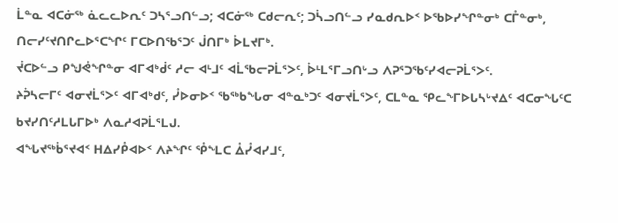ᒫᓐᓇ ᐊᑕᓃᖅ ᓈᓚᓚᐅᕆᑦ ᑐᓴᕐᓗᑎᓪᓗ; ᐊᑕᓃᖅ ᑕᑯᓕᕆᑦ; ᑐᓵᓗᑎᓪᓗ ᓯᓇᑯᕆᐅᑉ ᐅᖃᐅᓯᖏᓐᓂᒃ ᑕᒤᓐᓂᒃ, ᑎᓕᓯᑦᔪᑎᒋᓚᐅᕐᑕᖏᑦ ᒥᑕᐅᑎᖃᕐᑐᑦ ᒎᑎᒥᒃ ᐆᒪᔪᒥᒃ.
ᔫᑕᐅᓪᓗ ᑭᖑᕚᖏᓐᓂ ᐊᒥᐊᒃᑰᑦ ᓱᓕ ᐊᒻᒧᑦ ᐊᒫᖃᓕᕈᒫᕐᐳᑦ, ᐆᒻᒪᕐᒥᓗᑎᒡᓗ ᐱᕈᕐᑐᖃᑦᓯᐊᓕᕈᒫᕐᐳᑦ.
ᔨᕉᓴᓕᒥᑦ ᐊᓂᔪᒫᕐᐳᑦ ᐊᒥᐊᒃᑯᑦ, ᓮᐅᓂᐅᑉ ᖃᖅᑲᖓᓂ ᐊᓐᓇᒃᑐᑦ ᐊᓂᔪᒫᕐᐳᑦ, ᑕᒪᓐᓇ ᕿᓚᖕᒥᐅᒐᓴᒡᔪᐃᑦ ᐊᑕᓂᖓᑦᑕ ᑲᔪᓯᑎᑦᓱᒪᒐᒥᐅᒃ ᐱᓇᓱᐊᕈᒫᕐᒪᒍ.
ᐊᖓᔪᖅᑳᕐᔪᐊᑉ ᕼᐃᓯᑬᐊᐅᑉ ᐱᔨᖏᑦ ᕾᖕᒪᑕ ᐂᓮᐊᓯᒧᑦ,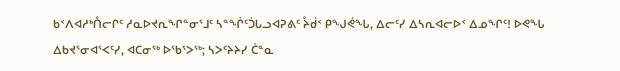ᑲᑉᐱᐊᓱᒃᑍᓕᒋᑦ ᓱᓇᐅᔪᕆᖏᓐᓂᕐᒧᑦ ᓴᓐᖐᑦᑑᒐᓗᐊᕈᕕᑦ ᔧᑰᑉ ᑭᖑᕚᖓ, ᐃᓕᑦᓯ ᐃᓴᕆᐊᓕᐅᑉ ᐃᓄᖏᑦ! ᐅᕙᖓ ᐃᑲᔪᕐᓂᐊᕐᐸᑦᓯ, ᐊᑕᓂᖅ ᐅᖃᕐᐳᖅ; ᓴᐳᑦᔨᔨᓯ ᑖᓐᓇ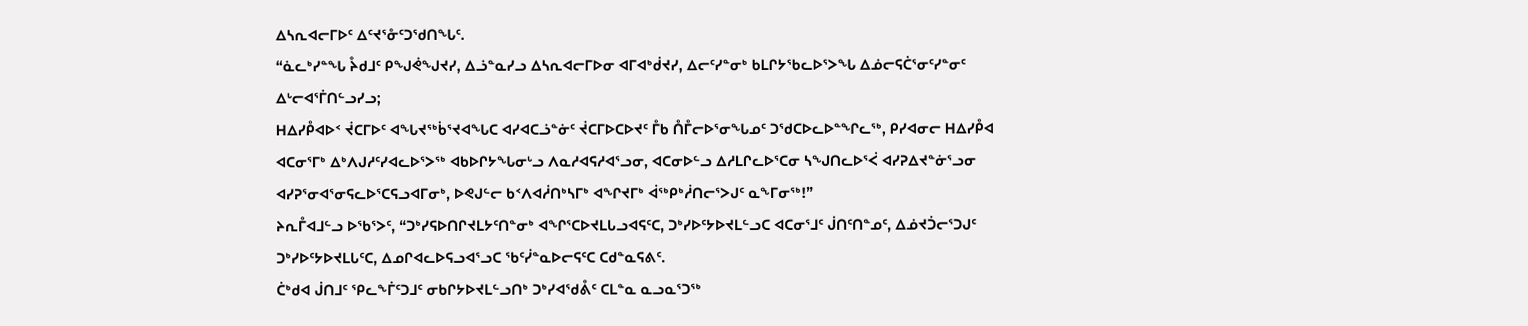ᐃᓴᕆᐊᓕᒥᐅᑦ ᐃᑦᔪᕐᓁᑦᑐᖁᑎᖓᑦ.
“ᓈᓚᒃᓯᓐᖓ ᔧᑯᒧᑦ ᑭᖑᕚᖑᔪᓯ, ᐃᓘᓐᓇᓯᓗ ᐃᓴᕆᐊᓕᒥᐅᓂ ᐊᒥᐊᒃᑰᔪᓯ, ᐃᓕᑦᓯᓐᓂᒃ ᑲᒪᒋᔭᖃᓚᐅᕐᐳᖓ ᐃᓅᓕᕋᑖᕐᓂᑦᓯᓐᓂᑦ ᐃᒡᓕᐊᕐᒦᑎᓪᓗᓯᓗ;
ᕼᐃᓯᑬᐊᐅᑉ ᔫᑕᒥᐅᑦ ᐊᖓᔪᖅᑳᕐᔪᐊᖓᑕ ᐊᓯᐊᑕᓘᓐᓃᑦ ᔫᑕᒥᐅᑕᐅᔪᑦ ᒤᑲ ᑍᒤᓕᐅᕐᓂᖓᓄᑦ ᑐᖁᑕᐅᓚᐅᓐᖏᓚᖅ, ᑭᓯᐊᓂᓕ ᕼᐃᓯᑬᐊ ᐊᑕᓂᕐᒥᒃ ᐃᒃᐱᒍᓱᑦᓯᐊᓚᐅᕐᐳᖅ ᐊᑲᐅᒋᔭᖓᓂᒡᓗ ᐱᓇᓱᐊᕋᓱᐊᕐᓗᓂ, ᐊᑕᓂᐅᓪᓗ ᐃᓱᒪᒋᓚᐅᕐᑕᓂ ᓴᖑᑎᓚᐅᕐᐹ ᐊᓯᕈᐃᔪᓐᓃᕐᓗᓂ ᐊᓯᕈᕐᓂᐊᕐᓂᕋᓚᐅᕐᑕᕋᓗᐊᒥᓂᒃ, ᐅᕙᒍᓪᓕ ᑲᑉᐱᐊᓲᑎᒃᓴᒥᒃ ᐊᖏᔪᒥᒃ ᐋᖅᑭᒃᓲᑎᓕᕐᐳᒍᑦ ᓇᖕᒥᓂᖅ!”
ᔨᕆᒤᐊᒧᓪᓗ ᐅᖃᕐᐳᑦ, “ᑐᒃᓯᕋᐅᑎᒋᔪᒪᔭᑦᑎᓐᓂᒃ ᐊᖏᕐᑕᐅᔪᒪᒐᓗᐊᕋᑦᑕ, ᑐᒃᓯᐅᑦᔭᐅᔪᒪᓪᓗᑕ ᐊᑕᓂᕐᒧᑦ ᒎᑎᑦᑎᓐᓄᑦ, ᐃᓅᔪᑑᓕᕐᑐᒍᑦ ᑐᒃᓯᐅᑦᔭᐅᔪᒪᒐᑦᑕ, ᐃᓄᒋᐊᓚᐅᕋᓗᐊᕐᓗᑕ ᖃᑦᓰᓐᓇᐅᓕᕋᑦᑕ ᑕᑯᓐᓇᕋᕕᑦ.
ᑖᒃᑯᐊ ᒎᑎᒧᑦ ᕿᓚᖕᒦᑦᑐᒧᑦ ᓂᑲᒋᔭᐅᔪᒪᓪᓗᑎᒃ ᑐᒃᓯᐊᖁᕔᑦ ᑕᒪᓐᓇ ᓇᓗᓇᕐᑐᖅ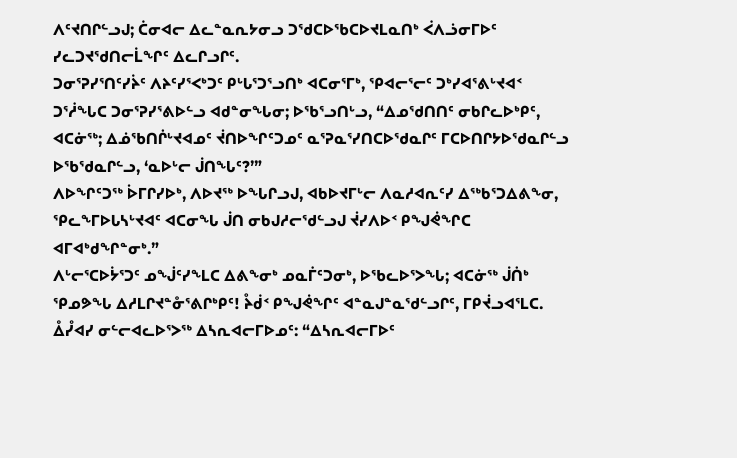ᐱᑦᔪᑎᒋᓪᓗᒍ; ᑖᓂᐊᓕ ᐃᓚᓐᓇᕆᔭᓂᓗ ᑐᖁᑕᐅᖃᑕᐅᔪᒪᓇᑎᒃ ᐹᐱᓘᓂᒥᐅᑦ ᓯᓚᑐᔪᖁᑎᓕᒫᖏᑦ ᐃᓚᒋᓗᒋᑦ.
ᑐᓂᕐᕈᓯᕐᑎᑦᓯᔩᑦ ᐱᔨᑦᓯᕐᐸᒃᑐᑦ ᑭᒡᒐᕐᑐᕐᓗᑎᒃ ᐊᑕᓂᕐᒥᒃ, ᕿᐊᓕᕐᓕᑦ ᑐᒃᓯᐊᕐᕕᒡᔪᐊᑉ ᑐᕐᓲᖓᑕ ᑐᓂᕐᕈᓯᕐᕕᐅᓪᓗ ᐊᑯᓐᓂᖓᓂ; ᐅᖃᕐᓗᑎᒡᓗ, “ᐃᓄᖁᑎᑎᑦ ᓂᑲᒋᓚᐅᒃᑭᑦ, ᐊᑕᓃᖅ; ᐃᓅᖃᑎᒌᒡᔪᐊᓄᑦ ᔫᑎᐅᖏᑦᑐᓄᑦ ᓇᕐᕈᓇᕐᓯᑎᑕᐅᖁᓇᒋᑦ ᒥᑕᐅᑎᒋᔭᐅᖁᓇᒋᓪᓗ ᐅᖃᖁᓇᒋᓪᓗ, ‘ᓇᐅᒡᓕ ᒎᑎᖓᑦ?’”
ᐱᐅᖏᑦᑐᖅ ᐆᒥᒋᓯᐅᒃ, ᐱᐅᔪᖅ ᐅᖓᒋᓗᒍ, ᐊᑲᐅᔪᒥᒡᓕ ᐱᓇᓱᐊᕆᑦᓯ ᐃᖅᑲᕐᑐᐃᕕᖕᓂ, ᕿᓚᖕᒥᐅᒐᓴᒡᔪᐊᑦ ᐊᑕᓂᖓ ᒎᑎ ᓂᑲᒍᓱᓕᖁᓪᓗᒍ ᔫᓯᐱᐅᑉ ᑭᖑᕚᖏᑕ ᐊᒥᐊᒃᑯᖏᓐᓂᒃ.”
ᐱᒡᓕᕐᑕᐅᔮᕐᑐᑦ ᓄᖒᑦᓯᖕᒪᑕ ᐃᕕᖕᓂᒃ ᓄᓇᒦᑦᑐᓂᒃ, ᐅᖃᓚᐅᕐᐳᖓ; ᐊᑕᓃᖅ ᒎᑏᒃ ᕿᓄᕗᖓ ᐃᓱᒪᒋᔪᓐᓁᕐᕕᒋᒃᑭᑦ! ᔧᑰᑉ ᑭᖑᕚᖏᑦ ᐊᓐᓇᒍᓐᓇᖁᓪᓗᒋᑦ, ᒥᑭᔫᓗᐊᕐᒪᑕ.
ᐂᓮᐊᓯ ᓂᓪᓕᐊᓚᐅᕐᐳᖅ ᐃᓴᕆᐊᓕᒥᐅᓄᑦ: “ᐃᓴᕆᐊᓕᒥᐅᑦ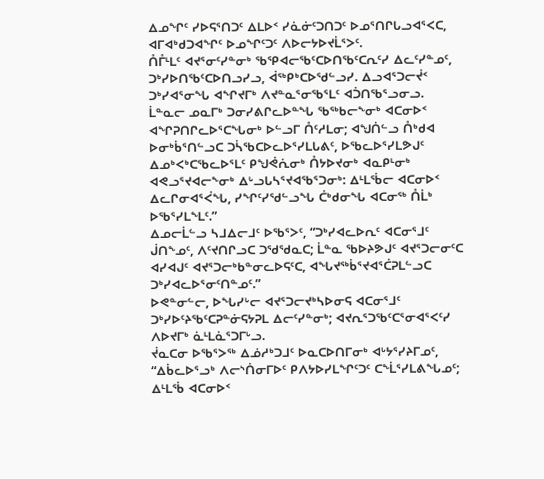ᐃᓄᖏᑦ ᓯᐅᕋᕐᑎᑐᑦ ᐃᒪᐅᑉ ᓯᓈᓃᑦᑐᑎᑐᑦ ᐅᓄᕐᑎᒋᒐᓗᐊᕐᐸᑕ, ᐊᒥᐊᒃᑯᑐᐊᖏᑦ ᐅᓄᖏᑦᑐᑦ ᐱᐅᓕᔭᐅᔪᒫᕐᐳᑦ.
ᑍᒤᒻᒪᑦ ᐊᔪᕐᓂᑦᓯᓐᓂᒃ ᖃᕿᐊᓕᖃᑦᑕᐅᑎᖃᑦᑕᕆᑦᓯ ᐃᓚᑦᓯᓐᓄᑦ, ᑐᒃᓯᐅᑎᖃᑦᑕᐅᑎᓗᓯᓗ, ᐋᖅᑭᒃᑕᐅᖁᓪᓗᓯ. ᐃᓗᐊᕐᑐᓕᔫᑉ ᑐᒃᓯᐊᕐᓂᖓ ᐊᖏᔪᒥᒃ ᐱᔪᓐᓇᕐᓂᖃᕐᒪᑦ ᐊᑑᑎᖃᕐᓗᓂᓗ.
ᒫᓐᓇᓕ ᓄᓇᒥᒃ ᑐᓂᓯᕕᒋᓚᐅᓐᖓ ᖃᖅᑲᓕᖕᓂᒃ ᐊᑕᓂᐅᑉ ᐊᖏᕈᑎᒋᓚᐅᕐᑕᖓᓂᒃ ᐅᓪᓗᒥ ᑍᑦᓱᒪᓂ; ᐊᖑᑏᓪᓗ ᑍᒃᑯᐊ ᐅᓂᒃᑳᕐᑎᓪᓗᑕ ᑐᓵᖃᑕᐅᓚᐅᕐᓯᒪᒐᕕᑦ, ᐅᖃᓚᐅᕐᓯᒪᕗᒍᑦ ᐃᓄᒃᐸᒃᑕᖃᓚᐅᕐᒪᑦ ᑭᖑᕚᕇᓂᒃ ᑍᔭᐅᔪᓂᒃ ᐊᓇᑭᒻᓂᒃ ᐊᕙᓗᕐᔪᐊᓕᖕᓂᒃ ᐃᒡᓗᒐᓴᕐᔪᐊᖃᕐᑐᓂᒃ: ᐃᒻᒪᖄᓕ ᐊᑕᓂᐅᑉ ᐃᓚᒋᓂᐊᕐᐹᖓ, ᓯᖏᑦᓯᖁᓪᓗᖓ ᑖᒃᑯᓂᖓ ᐊᑕᓂᖅ ᑍᒫᒃ ᐅᖃᕐᓯᒪᖕᒪᑦ.”
ᐃᓄᓕᒫᓪᓗ ᓴᒧᐃᓕᒧᑦ ᐅᖃᕐᐳᑦ, “ᑐᒃᓯᐊᓚᐅᕆᑦ ᐊᑕᓂᕐᒧᑦ ᒎᑎᖕᓄᑦ, ᐱᑦᔪᑎᒋᓗᑕ ᑐᖁᖁᓇᑕ; ᒫᓐᓇ ᖃᐅᔨᕗᒍᑦ ᐊᔪᕐᑐᓕᓂᑦᑕ ᐊᓯᐊᒍᑦ ᐊᔪᕐᑐᓕᒃᑲᓐᓂᓚᐅᕋᑦᑕ, ᐊᖓᔪᖅᑳᕐᔪᐊᕐᑖᕈᒪᓪᓗᑕ ᑐᒃᓯᐊᓚᐅᕐᓂᑦᑎᓐᓄᑦ.”
ᐅᕙᓐᓂᓪᓕ, ᐅᖓᓯᒡᓕ ᐊᔪᕐᑐᓕᔪᒃᓴᐅᓂᕋ ᐊᑕᓂᕐᒧᑦ ᑐᒃᓯᐅᑦᔨᖃᑦᑕᕈᓐᓃᕋᔭᕈᒪ ᐃᓕᑦᓯᓐᓂᒃ; ᐊᔪᕆᕐᑐᖃᑦᑕᕐᓂᐊᕐᐸᑦᓯ ᐱᐅᔪᒥᒃ ᓈᒻᒪᓈᕐᑐᒥᒡᓗ.
ᔫᓇᑕᓂ ᐅᖃᕐᐳᖅ ᐃᓅᓱᒃᑐᒧᑦ ᐅᓇᑕᐅᑎᒥᓂᒃ ᐊᒡᔭᕐᓯᔨᒥᓄᑦ, “ᐃᑳᓚᐅᕐᓗᒃ ᐱᓕᔅᑏᓂᒥᐅᑦ ᑭᐱᔭᐅᓯᒪᖏᑦᑐᑦ ᑕᖕᒫᕐᓯᒪᕕᖓᓄᑦ; ᐃᒻᒪᖄ ᐊᑕᓂᐅᑉ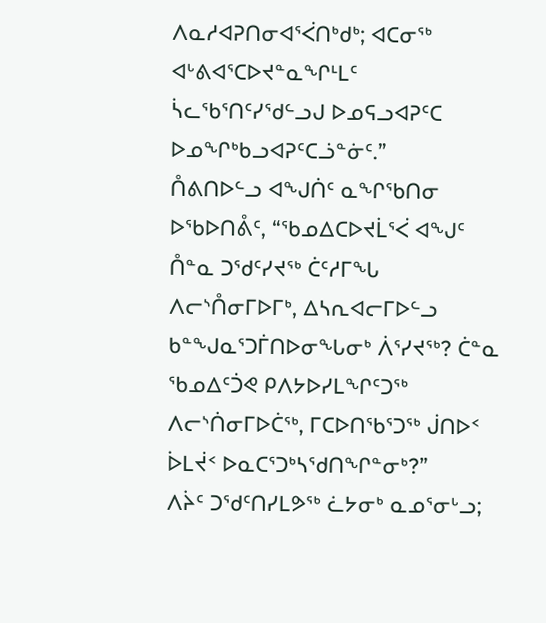ᐱᓇᓱᐊᕈᑎᓂᐊᕐᐹᑎᒃᑯᒃ; ᐊᑕᓂᖅ ᐊᒡᕕᐊᕐᑕᐅᔪᓐᓇᖏᒻᒪᑦ ᓵᓚᖃᕐᑎᑦᓯᖁᓪᓗᒍ ᐅᓄᕋᓗᐊᕈᑦᑕ ᐅᓄᖏᒃᑲᓗᐊᕈᑦᑕᓘᓐᓃᑦ.”
ᑍᕕᑎᐅᓪᓗ ᐊᖑᑏᑦ ᓇᖏᖃᑎᓂ ᐅᖃᐅᑎᕔᑦ, “ᖃᓄᐃᑕᐅᔪᒫᕐᐹ ᐊᖑᑦ ᑍᓐᓇ ᑐᖁᑦᓯᔪᖅ ᑖᑦᓱᒥᖓ ᐱᓕᔅᑍᓂᒥᐅᒥᒃ, ᐃᓴᕆᐊᓕᒥᐅᓪᓗ ᑲᓐᖑᓇᕐᑐᒦᑎᐅᓂᖓᓂᒃ ᐲᕐᓯᔪᖅ? ᑖᓐᓇ ᖃᓄᐃᑦᑑᕙ ᑭᐱᔭᐅᓯᒪᖏᑦᑐᖅ ᐱᓕᔅᑏᓂᒥᐅᑖᖅ, ᒥᑕᐅᑎᖃᕐᑐᖅ ᒎᑎᐅᑉ ᐆᒪᔫᑉ ᐅᓇᑕᕐᑐᒃᓴᖁᑎᖏᓐᓂᒃ?”
ᐱᔩᑦ ᑐᖁᑦᑎᓯᒪᕗᖅ ᓛᔭᓂᒃ ᓇᓄᕐᓂᒡᓗ;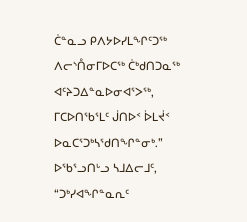ᑖᓐᓇᓗ ᑭᐱᔭᐅᓯᒪᖏᑦᑐᖅ ᐱᓕᔅᑍᓂᒥᐅᑕᖅ ᑖᒃᑯᑎᑐᓇᖅ ᐊᑦᔨᑐᐃᓐᓇᐅᓂᐊᕐᐳᖅ, ᒥᑕᐅᑎᖃᕐᒪᑦ ᒎᑎᐅᑉ ᐆᒪᔫᑉ ᐅᓇᑕᕐᑐᒃᓴᖁᑎᖏᓐᓂᒃ.”
ᐅᖃᕐᓗᑎᒡᓗ ᓴᒧᐃᓕᒧᑦ, “ᑐᒃᓯᐊᖏᓐᓇᕆᑦ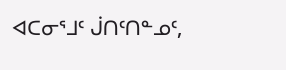ᐊᑕᓂᕐᒧᑦ ᒎᑎᑦᑎᓐᓄᑦ,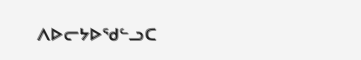ᐱᐅᓕᔭᐅᖁᓪᓗᑕ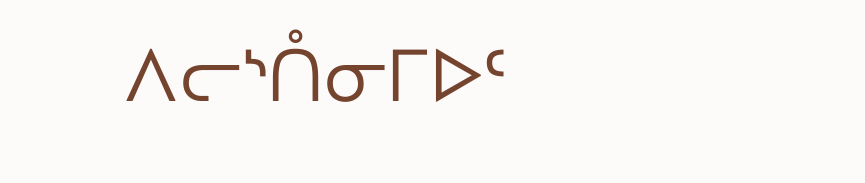ᐱᓕᔅᑍᓂᒥᐅᑦ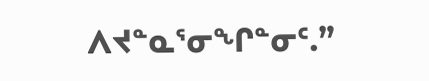ᐱᔪᓐᓇᕐᓂᖏᓐᓂᑦ.”